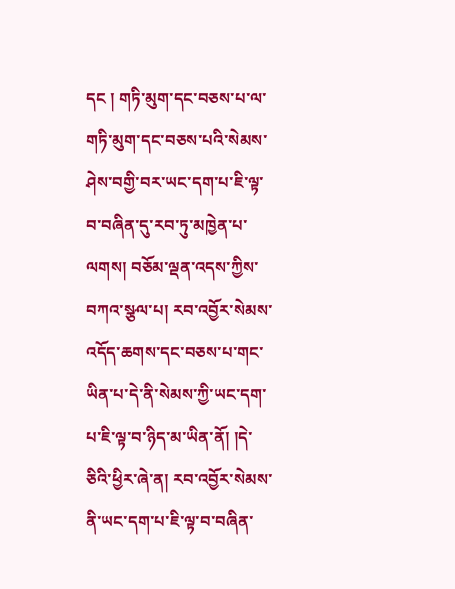དང ། གཏི་མུག་དང་བཅས་པ་ལ་གཏི་མུག་དང་བཅས་པའི་སེམས་ཤེས་བགྱི་བར་ཡང་དག་པ་ཇི་ལྟ་བ་བཞིན་དུ་རབ་ཏུ་མཁྱེན་པ་ལགས། བཅོམ་ལྡན་འདས་ཀྱིས་བཀའ་སྩལ་པ། རབ་འབྱོར་སེམས་འདོད་ཆགས་དང་བཅས་པ་གང་ཡིན་པ་དེ་ནི་སེམས་ཀྱི་ཡང་དག་པ་ཇི་ལྟ་བ་ཉིད་མ་ཡིན་ནོ། །དེ་ཅིའི་ཕྱིར་ཞེ་ན། རབ་འབྱོར་སེམས་ནི་ཡང་དག་པ་ཇི་ལྟ་བ་བཞིན་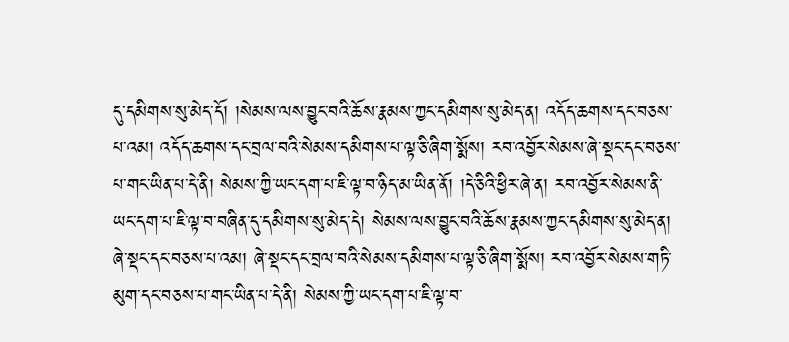དུ་དམིགས་སུ་མེད་དོ། །སེམས་ལས་བྱུང་བའི་ཆོས་རྣམས་ཀྱང་དམིགས་སུ་མེད་ན། འདོད་ཆགས་དང་བཅས་པ་འམ། འདོད་ཆགས་དང་བྲལ་བའི་སེམས་དམིགས་པ་ལྟ་ཅི་ཞིག་སྨོས། རབ་འབྱོར་སེམས་ཞེ་སྡང་དང་བཅས་པ་གང་ཡིན་པ་དེ་ནི། སེམས་ཀྱི་ཡང་དག་པ་ཇི་ལྟ་བ་ཉིད་མ་ཡིན་ནོ། །དེ་ཅིའི་ཕྱིར་ཞེ་ན། རབ་འབྱོར་སེམས་ནི་ཡང་དག་པ་ཇི་ལྟ་བ་བཞིན་དུ་དམིགས་སུ་མེད་དེ། སེམས་ལས་བྱུང་བའི་ཆོས་རྣམས་ཀྱང་དམིགས་སུ་མེད་ན། ཞེ་སྡང་དང་བཅས་པ་འམ། ཞེ་སྡང་དང་བྲལ་བའི་སེམས་དམིགས་པ་ལྟ་ཅི་ཞིག་སྨོས། རབ་འབྱོར་སེམས་གཏི་མུག་དང་བཅས་པ་གང་ཡིན་པ་དེ་ནི། སེམས་ཀྱི་ཡང་དག་པ་ཇི་ལྟ་བ་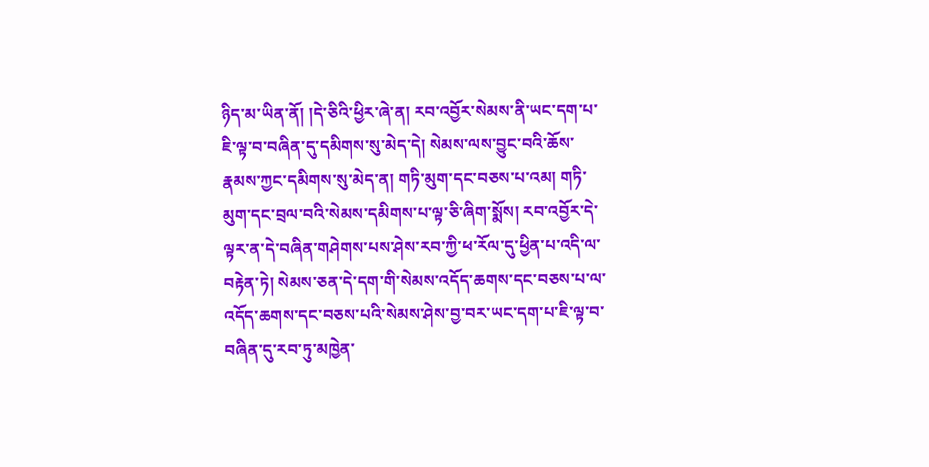ཉིད་མ་ཡིན་ནོ། །དེ་ཅིའི་ཕྱིར་ཞེ་ན། རབ་འབྱོར་སེམས་ནི་ཡང་དག་པ་ཇི་ལྟ་བ་བཞིན་དུ་དམིགས་སུ་མེད་དེ། སེམས་ལས་བྱུང་བའི་ཆོས་རྣམས་ཀྱང་དམིགས་སུ་མེད་ན། གཏི་མུག་དང་བཅས་པ་འམ། གཏི་མུག་དང་བྲལ་བའི་སེམས་དམིགས་པ་ལྟ་ཅི་ཞིག་སྨོས། རབ་འབྱོར་དེ་ལྟར་ན་དེ་བཞིན་གཤེགས་པས་ཤེས་རབ་ཀྱི་ཕ་རོལ་དུ་ཕྱིན་པ་འདི་ལ་བརྟེན་ཏེ། སེམས་ཅན་དེ་དག་གི་སེམས་འདོད་ཆགས་དང་བཅས་པ་ལ་འདོད་ཆགས་དང་བཅས་པའི་སེམས་ཤེས་བྱ་བར་ཡང་དག་པ་ཇི་ལྟ་བ་བཞིན་དུ་རབ་ཏུ་མཁྱེན་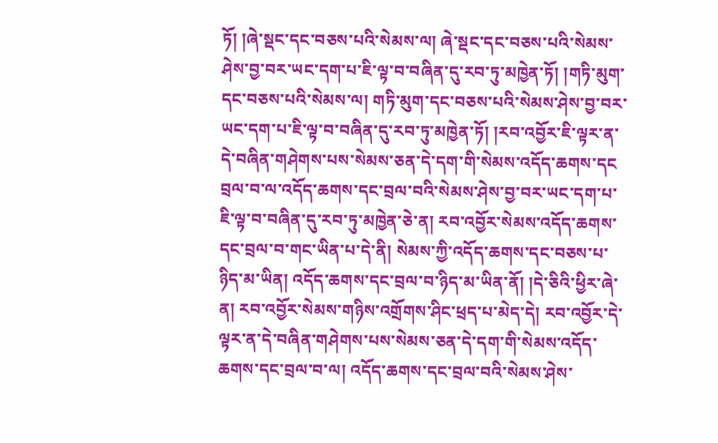ཏོ། །ཞེ་སྡང་དང་བཅས་པའི་སེམས་ལ། ཞེ་སྡང་དང་བཅས་པའི་སེམས་ཤེས་བྱ་བར་ཡང་དག་པ་ཇི་ལྟ་བ་བཞིན་དུ་རབ་ཏུ་མཁྱེན་ཏོ། །གཏི་མུག་དང་བཅས་པའི་སེམས་ལ། གཏི་མུག་དང་བཅས་པའི་སེམས་ཤེས་བྱ་བར་ཡང་དག་པ་ཇི་ལྟ་བ་བཞིན་དུ་རབ་ཏུ་མཁྱེན་ཏོ། །རབ་འབྱོར་ཇི་ལྟར་ན་དེ་བཞིན་གཤེགས་པས་སེམས་ཅན་དེ་དག་གི་སེམས་འདོད་ཆགས་དང
བྲལ་བ་ལ་འདོད་ཆགས་དང་བྲལ་བའི་སེམས་ཤེས་བྱ་བར་ཡང་དག་པ་ཇི་ལྟ་བ་བཞིན་དུ་རབ་ཏུ་མཁྱེན་ཅེ་ན། རབ་འབྱོར་སེམས་འདོད་ཆགས་དང་བྲལ་བ་གང་ཡིན་པ་དེ་ནི། སེམས་ཀྱི་འདོད་ཆགས་དང་བཅས་པ་ཉིད་མ་ཡིན། འདོད་ཆགས་དང་བྲལ་བ་ཉིད་མ་ཡིན་ནོ། །དེ་ཅིའི་ཕྱིར་ཞེ་ན། རབ་འབྱོར་སེམས་གཉིས་འགྲོགས་ཤིང་ཕྲད་པ་མེད་དེ། རབ་འབྱོར་དེ་ལྟར་ན་དེ་བཞིན་གཤེགས་པས་སེམས་ཅན་དེ་དག་གི་སེམས་འདོད་ཆགས་དང་བྲལ་བ་ལ། འདོད་ཆགས་དང་བྲལ་བའི་སེམས་ཤེས་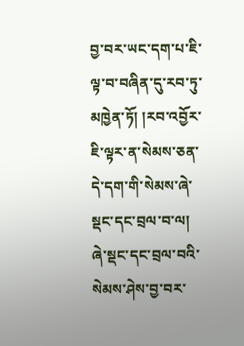བྱ་བར་ཡང་དག་པ་ཇི་ལྟ་བ་བཞིན་དུ་རབ་ཏུ་མཁྱེན་ཏོ། །རབ་འབྱོར་ཇི་ལྟར་ན་སེམས་ཅན་དེ་དག་གི་སེམས་ཞེ་སྡང་དང་བྲལ་བ་ལ། ཞེ་སྡང་དང་བྲལ་བའི་སེམས་ཤེས་བྱ་བར་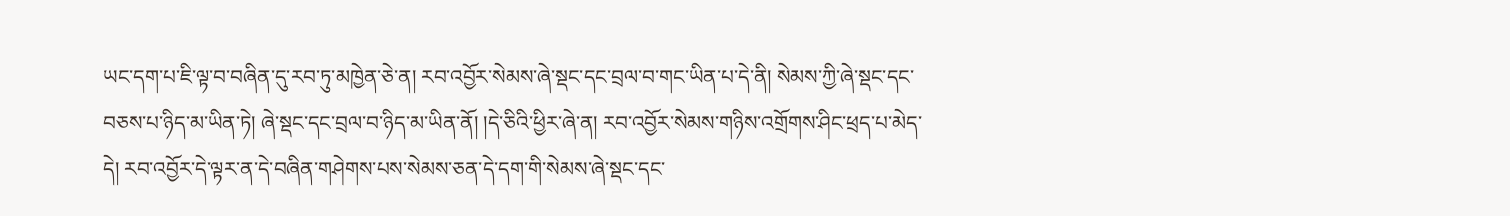ཡང་དག་པ་ཇི་ལྟ་བ་བཞིན་དུ་རབ་ཏུ་མཁྱེན་ཅེ་ན། རབ་འབྱོར་སེམས་ཞེ་སྡང་དང་བྲལ་བ་གང་ཡིན་པ་དེ་ནི། སེམས་ཀྱི་ཞེ་སྡང་དང་བཅས་པ་ཉིད་མ་ཡིན་ཏེ། ཞེ་སྡང་དང་བྲལ་བ་ཉིད་མ་ཡིན་ནོ། །དེ་ཅིའི་ཕྱིར་ཞེ་ན། རབ་འབྱོར་སེམས་གཉིས་འགྲོགས་ཤིང་ཕྲད་པ་མེད་དེ། རབ་འབྱོར་དེ་ལྟར་ན་དེ་བཞིན་གཤེགས་པས་སེམས་ཅན་དེ་དག་གི་སེམས་ཞེ་སྡང་དང་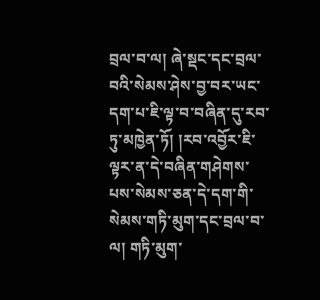བྲལ་བ་ལ། ཞེ་སྡང་དང་བྲལ་བའི་སེམས་ཤེས་བྱ་བར་ཡང་དག་པ་ཇི་ལྟ་བ་བཞིན་དུ་རབ་ཏུ་མཁྱེན་ཏོ། །རབ་འབྱོར་ཇི་ལྟར་ན་དེ་བཞིན་གཤེགས་པས་སེམས་ཅན་དེ་དག་གི་སེམས་གཏི་མུག་དང་བྲལ་བ་ལ། གཏི་མུག་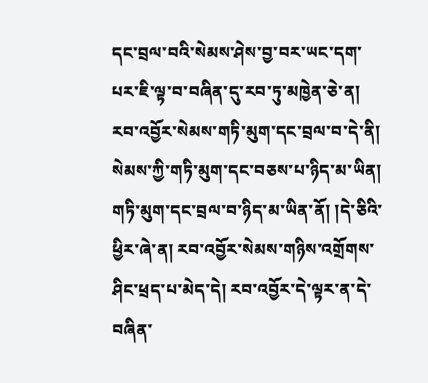དང་བྲལ་བའི་སེམས་ཤེས་བྱ་བར་ཡང་དག་པར་ཇི་ལྟ་བ་བཞིན་དུ་རབ་ཏུ་མཁྱེན་ཅེ་ན། རབ་འབྱོར་སེམས་གཏི་མུག་དང་བྲལ་བ་དེ་ནི། སེམས་ཀྱི་གཏི་མུག་དང་བཅས་པ་ཉིད་མ་ཡིན། གཏི་མུག་དང་བྲལ་བ་ཉིད་མ་ཡིན་ནོ། །དེ་ཅིའི་ཕྱིར་ཞེ་ན། རབ་འབྱོར་སེམས་གཉིས་འགྲོགས་ཤིང་ཕྲད་པ་མེད་དེ། རབ་འབྱོར་དེ་ལྟར་ན་དེ་བཞིན་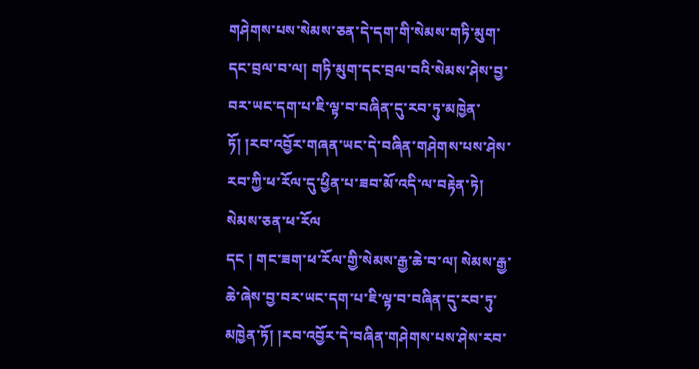གཤེགས་པས་སེམས་ཅན་དེ་དག་གི་སེམས་གཏི་མུག་དང་བྲལ་བ་ལ། གཏི་མུག་དང་བྲལ་བའི་སེམས་ཤེས་བྱ་བར་ཡང་དག་པ་ཇི་ལྟ་བ་བཞིན་དུ་རབ་ཏུ་མཁྱེན་ཏོ། །རབ་འབྱོར་གཞན་ཡང་དེ་བཞིན་གཤེགས་པས་ཤེས་རབ་ཀྱི་ཕ་རོལ་དུ་ཕྱིན་པ་ཟབ་མོ་འདི་ལ་བརྟེན་ཏེ། སེམས་ཅན་ཕ་རོལ
དང ། གང་ཟག་ཕ་རོལ་གྱི་སེམས་རྒྱ་ཆེ་བ་ལ། སེམས་རྒྱ་ཆེ་ཞེས་བྱ་བར་ཡང་དག་པ་ཇི་ལྟ་བ་བཞིན་དུ་རབ་ཏུ་མཁྱེན་ཏོ། །རབ་འབྱོར་དེ་བཞིན་གཤེགས་པས་ཤེས་རབ་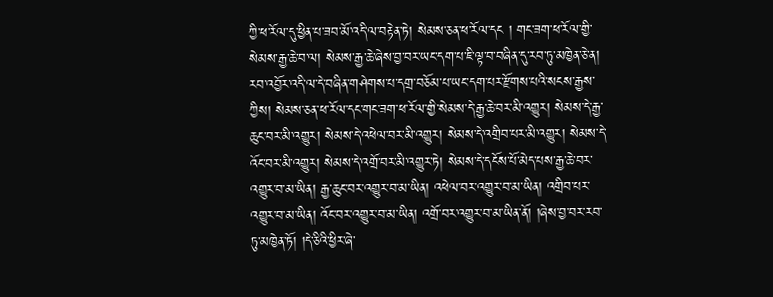ཀྱི་ཕ་རོལ་དུ་ཕྱིན་པ་ཟབ་མོ་འདི་ལ་བརྟེན་ཏེ། སེམས་ཅན་ཕ་རོལ་དང ། གང་ཟག་ཕ་རོལ་གྱི་སེམས་རྒྱ་ཆེ་བ་ལ། སེམས་རྒྱ་ཆེ་ཞེས་བྱ་བར་ཡང་དག་པ་ཇི་ལྟ་བ་བཞིན་དུ་རབ་ཏུ་མཁྱེན་ཅེ་ན། རབ་འབྱོར་འདི་ལ་དེ་བཞིན་གཤེགས་པ་དགྲ་བཅོམ་པ་ཡང་དག་པར་རྫོགས་པའི་སངས་རྒྱས་ཀྱིས། སེམས་ཅན་ཕ་རོལ་དང་གང་ཟག་ཕ་རོལ་གྱི་སེམས་དེ་རྒྱ་ཆེ་བར་མི་འགྱུར། སེམས་དེ་རྒྱ་ཆུང་བར་མི་འགྱུར། སེམས་དེ་འཕེལ་བར་མི་འགྱུར། སེམས་དེ་འགྲིབ་པར་མི་འགྱུར། སེམས་དེ་འོང་བར་མི་འགྱུར། སེམས་དེ་འགྲོ་བར་མི་འགྱུར་ཏེ། སེམས་དེ་དངོས་པོ་མེད་པས་རྒྱ་ཆེ་བར་འགྱུར་བ་མ་ཡིན། རྒྱ་ཆུང་བར་འགྱུར་བ་མ་ཡིན། འཕེལ་བར་འགྱུར་བ་མ་ཡིན། འགྲིབ་པར་འགྱུར་བ་མ་ཡིན། འོང་བར་འགྱུར་བ་མ་ཡིན། འགྲོ་བར་འགྱུར་བ་མ་ཡིན་ནོ། །ཞེས་བྱ་བར་རབ་ཏུ་མཁྱེན་ཏོ། །དེ་ཅིའི་ཕྱིར་ཞེ་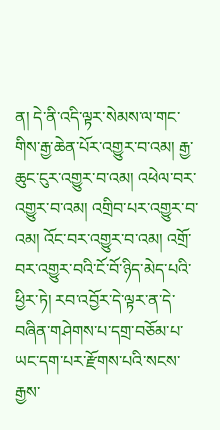ན། དེ་ནི་འདི་ལྟར་སེམས་ལ་གང་གིས་རྒྱ་ཆེན་པོར་འགྱུར་བ་འམ། རྒྱ་ཆུང་ངུར་འགྱུར་བ་འམ། འཕེལ་བར་འགྱུར་བ་འམ། འགྲིབ་པར་འགྱུར་བ་འམ། འོང་བར་འགྱུར་བ་འམ། འགྲོ་བར་འགྱུར་བའི་ངོ་བོ་ཉིད་མེད་པའི་ཕྱིར་ཏེ། རབ་འབྱོར་དེ་ལྟར་ན་དེ་བཞིན་གཤེགས་པ་དགྲ་བཅོམ་པ་ཡང་དག་པར་རྫོགས་པའི་སངས་རྒྱས་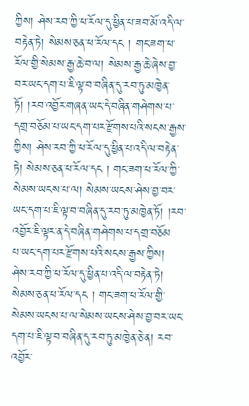ཀྱིས། ཤེས་རབ་ཀྱི་ཕ་རོལ་དུ་ཕྱིན་པ་ཟབ་མོ་འདི་ལ་བརྟེན་ཏེ། སེམས་ཅན་ཕ་རོལ་དང ། གང་ཟག་ཕ་རོལ་གྱི་སེམས་རྒྱ་ཆེ་བ་ལ། སེམས་རྒྱ་ཆེ་ཞེས་བྱ་བར་ཡང་དག་པ་ཇི་ལྟ་བ་བཞིན་དུ་རབ་ཏུ་མཁྱེན་ཏོ། །རབ་འབྱོར་གཞན་ཡང་དེ་བཞིན་གཤེགས་པ་དགྲ་བཅོམ་པ་ཡང་དག་པར་རྫོགས་པའི་སངས་རྒྱས་ཀྱིས། ཤེས་རབ་ཀྱི་ཕ་རོལ་དུ་ཕྱིན་པ་འདི་ལ་བརྟེན་ཏེ། སེམས་ཅན་ཕ་རོལ་དང ། གང་ཟག་ཕ་རོལ་ཀྱི་སེམས་ཡངས་པ་ལ། སེམས་ཡངས་ཤེས་བྱ་བར་ཡང་དག་པ་ཇི་ལྟ་བ་བཞིན་དུ་རབ་ཏུ་མཁྱེན་ཏོ། །རབ་འབྱོར་ཇི་ལྟར་ན་དེ་བཞིན་གཤེགས་པ་དགྲ་བཅོམ
པ་ཡང་དག་པར་རྫོགས་པའི་སངས་རྒྱས་ཀྱིས། ཤེས་རབ་ཀྱི་ཕ་རོལ་དུ་ཕྱིན་པ་འདི་ལ་བརྟེན་ཏེ། སེམས་ཅན་ཕ་རོལ་དང ། གང་ཟག་ཕ་རོལ་གྱི་སེམས་ཡངས་པ་ལ་སེམས་ཡངས་ཤེས་བྱ་བར་ཡང་དག་པ་ཇི་ལྟ་བ་བཞིན་དུ་རབ་ཏུ་མཁྱེན་ཅེ་ན། རབ་འབྱོར་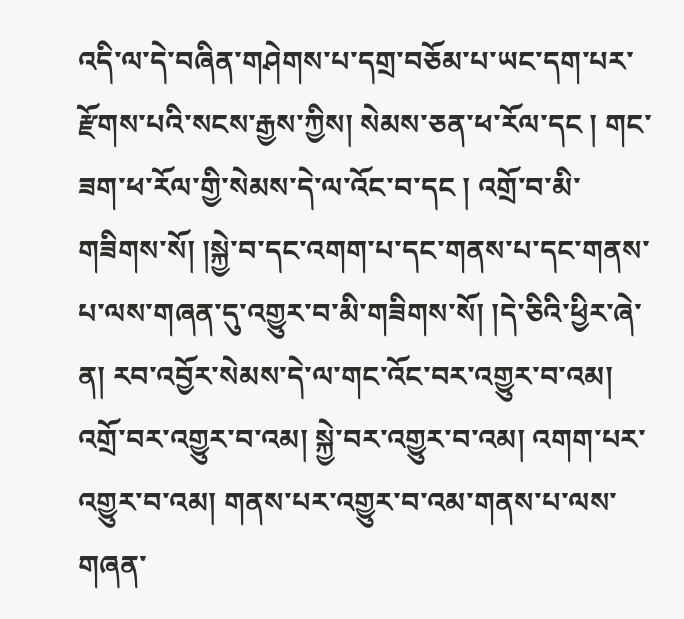འདི་ལ་དེ་བཞིན་གཤེགས་པ་དགྲ་བཅོམ་པ་ཡང་དག་པར་རྫོགས་པའི་སངས་རྒྱས་ཀྱིས། སེམས་ཅན་ཕ་རོལ་དང ། གང་ཟག་ཕ་རོལ་གྱི་སེམས་དེ་ལ་འོང་བ་དང ། འགྲོ་བ་མི་གཟིགས་སོ། །སྐྱེ་བ་དང་འགག་པ་དང་གནས་པ་དང་གནས་པ་ལས་གཞན་དུ་འགྱུར་བ་མི་གཟིགས་སོ། །དེ་ཅིའི་ཕྱིར་ཞེ་ན། རབ་འབྱོར་སེམས་དེ་ལ་གང་འོང་བར་འགྱུར་བ་འམ། འགྲོ་བར་འགྱུར་བ་འམ། སྐྱེ་བར་འགྱུར་བ་འམ། འགག་པར་འགྱུར་བ་འམ། གནས་པར་འགྱུར་བ་འམ་གནས་པ་ལས་གཞན་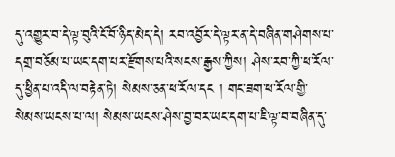དུ་འགྱུར་བ་དེ་ལྟ་བུའི་ངོ་བོ་ཉིད་མེད་དེ། རབ་འབྱོར་དེ་ལྟར་ན་དེ་བཞིན་གཤེགས་པ་དགྲ་བཅོམ་པ་ཡང་དག་པར་རྫོགས་པའི་སངས་རྒྱས་ཀྱིས། ཤེས་རབ་ཀྱི་ཕ་རོལ་དུ་ཕྱིན་པ་འདི་ལ་བརྟེན་ཏེ། སེམས་ཅན་ཕ་རོལ་དང ། གང་ཟག་ཕ་རོལ་གྱི་སེམས་ཡངས་པ་ལ། སེམས་ཡངས་ཤེས་བྱ་བར་ཡང་དག་པ་ཇི་ལྟ་བ་བཞིན་དུ་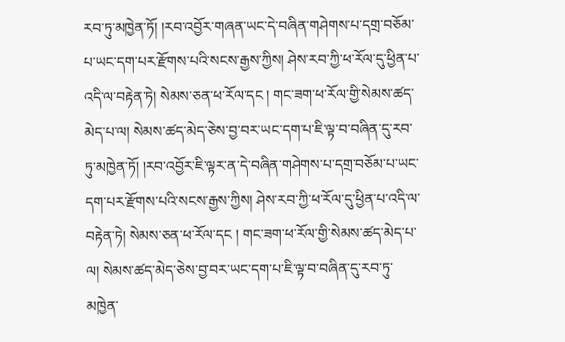རབ་ཏུ་མཁྱེན་ཏོ། །རབ་འབྱོར་གཞན་ཡང་དེ་བཞིན་གཤེགས་པ་དགྲ་བཅོམ་པ་ཡང་དག་པར་རྫོགས་པའི་སངས་རྒྱས་ཀྱིས། ཤེས་རབ་ཀྱི་ཕ་རོལ་དུ་ཕྱིན་པ་འདི་ལ་བརྟེན་ཏེ། སེམས་ཅན་ཕ་རོལ་དང ། གང་ཟག་ཕ་རོལ་གྱི་སེམས་ཚད་མེད་པ་ལ། སེམས་ཚད་མེད་ཅེས་བྱ་བར་ཡང་དག་པ་ཇི་ལྟ་བ་བཞིན་དུ་རབ་ཏུ་མཁྱེན་ཏོ། །རབ་འབྱོར་ཇི་ལྟར་ན་དེ་བཞིན་གཤེགས་པ་དགྲ་བཅོམ་པ་ཡང་དག་པར་རྫོགས་པའི་སངས་རྒྱས་ཀྱིས། ཤེས་རབ་ཀྱི་ཕ་རོལ་དུ་ཕྱིན་པ་འདི་ལ་བརྟེན་ཏེ། སེམས་ཅན་ཕ་རོལ་དང ། གང་ཟག་ཕ་རོལ་གྱི་སེམས་ཚད་མེད་པ་ལ། སེམས་ཚད་མེད་ཅེས་བྱ་བར་ཡང་དག་པ་ཇི་ལྟ་བ་བཞིན་དུ་རབ་ཏུ་མཁྱེན་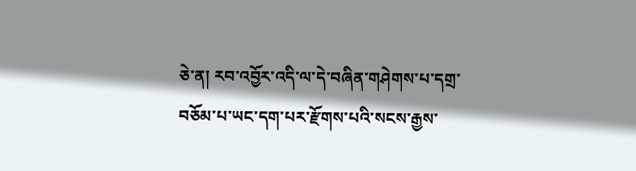ཅེ་ན། རབ་འབྱོར་འདི་ལ་དེ་བཞིན་གཤེགས་པ་དགྲ་བཅོམ་པ་ཡང་དག་པར་རྫོགས་པའི་སངས་རྒྱས་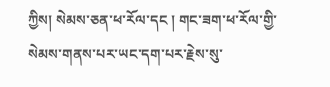ཀྱིས། སེམས་ཅན་ཕ་རོལ་དང ། གང་ཟག་ཕ་རོལ་གྱི་སེམས་གནས་པར་ཡང་དག་པར་རྗེས་སུ་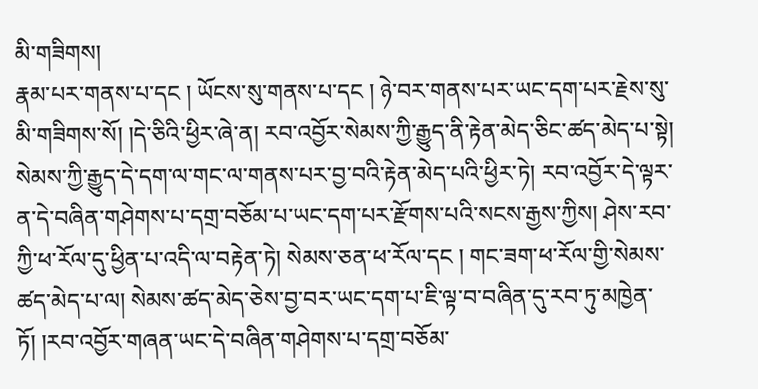མི་གཟིགས།
རྣམ་པར་གནས་པ་དང ། ཡོངས་སུ་གནས་པ་དང ། ཉེ་བར་གནས་པར་ཡང་དག་པར་རྗེས་སུ་མི་གཟིགས་སོ། །དེ་ཅིའི་ཕྱིར་ཞེ་ན། རབ་འབྱོར་སེམས་ཀྱི་རྒྱུད་ནི་རྟེན་མེད་ཅིང་ཚད་མེད་པ་སྟེ། སེམས་ཀྱི་རྒྱུད་དེ་དག་ལ་གང་ལ་གནས་པར་བྱ་བའི་རྟེན་མེད་པའི་ཕྱིར་ཏེ། རབ་འབྱོར་དེ་ལྟར་ན་དེ་བཞིན་གཤེགས་པ་དགྲ་བཅོམ་པ་ཡང་དག་པར་རྫོགས་པའི་སངས་རྒྱས་ཀྱིས། ཤེས་རབ་ཀྱི་ཕ་རོལ་དུ་ཕྱིན་པ་འདི་ལ་བརྟེན་ཏེ། སེམས་ཅན་ཕ་རོལ་དང ། གང་ཟག་ཕ་རོལ་གྱི་སེམས་ཚད་མེད་པ་ལ། སེམས་ཚད་མེད་ཅེས་བྱ་བར་ཡང་དག་པ་ཇི་ལྟ་བ་བཞིན་དུ་རབ་ཏུ་མཁྱེན་ཏོ། །རབ་འབྱོར་གཞན་ཡང་དེ་བཞིན་གཤེགས་པ་དགྲ་བཅོམ་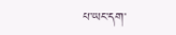པ་ཡང་དག་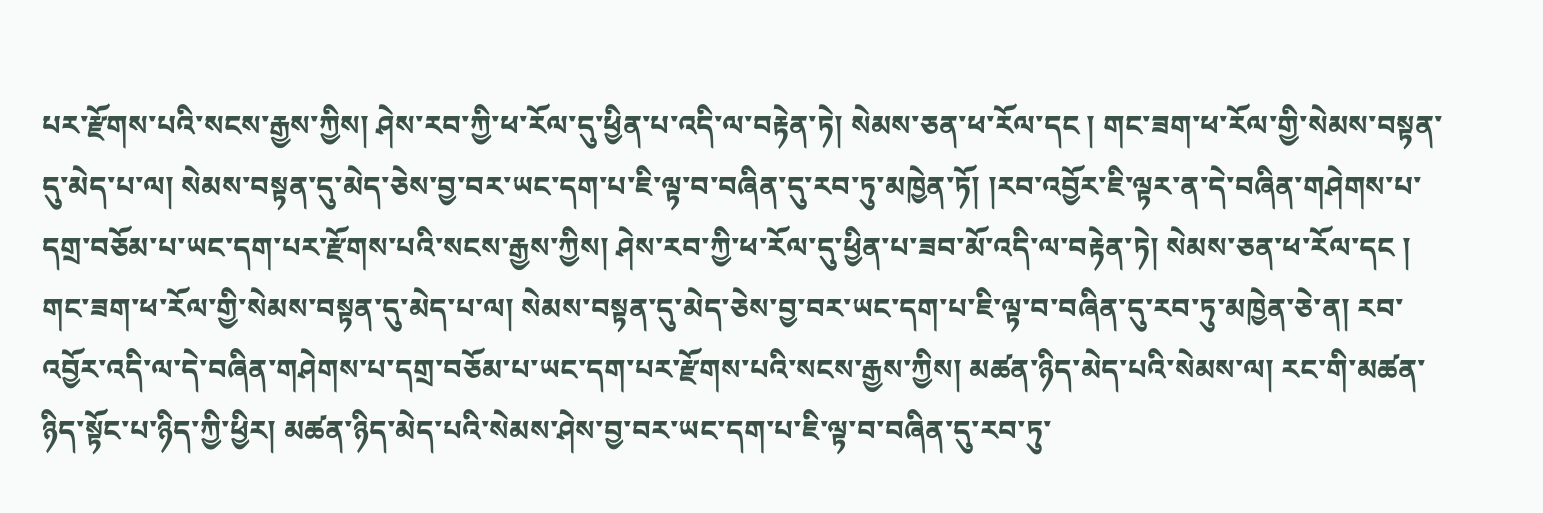པར་རྫོགས་པའི་སངས་རྒྱས་ཀྱིས། ཤེས་རབ་ཀྱི་ཕ་རོལ་དུ་ཕྱིན་པ་འདི་ལ་བརྟེན་ཏེ། སེམས་ཅན་ཕ་རོལ་དང ། གང་ཟག་ཕ་རོལ་གྱི་སེམས་བསྟན་དུ་མེད་པ་ལ། སེམས་བསྟན་དུ་མེད་ཅེས་བྱ་བར་ཡང་དག་པ་ཇི་ལྟ་བ་བཞིན་དུ་རབ་ཏུ་མཁྱེན་ཏོ། །རབ་འབྱོར་ཇི་ལྟར་ན་དེ་བཞིན་གཤེགས་པ་དགྲ་བཅོམ་པ་ཡང་དག་པར་རྫོགས་པའི་སངས་རྒྱས་ཀྱིས། ཤེས་རབ་ཀྱི་ཕ་རོལ་དུ་ཕྱིན་པ་ཟབ་མོ་འདི་ལ་བརྟེན་ཏེ། སེམས་ཅན་ཕ་རོལ་དང ། གང་ཟག་ཕ་རོལ་གྱི་སེམས་བསྟན་དུ་མེད་པ་ལ། སེམས་བསྟན་དུ་མེད་ཅེས་བྱ་བར་ཡང་དག་པ་ཇི་ལྟ་བ་བཞིན་དུ་རབ་ཏུ་མཁྱེན་ཅེ་ན། རབ་འབྱོར་འདི་ལ་དེ་བཞིན་གཤེགས་པ་དགྲ་བཅོམ་པ་ཡང་དག་པར་རྫོགས་པའི་སངས་རྒྱས་ཀྱིས། མཚན་ཉིད་མེད་པའི་སེམས་ལ། རང་གི་མཚན་ཉིད་སྟོང་པ་ཉིད་ཀྱི་ཕྱིར། མཚན་ཉིད་མེད་པའི་སེམས་ཤེས་བྱ་བར་ཡང་དག་པ་ཇི་ལྟ་བ་བཞིན་དུ་རབ་ཏུ་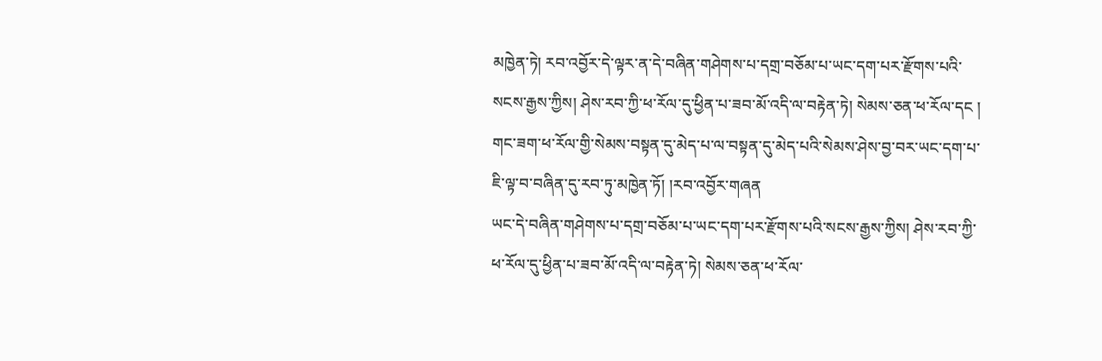མཁྱེན་ཏེ། རབ་འབྱོར་དེ་ལྟར་ན་དེ་བཞིན་གཤེགས་པ་དགྲ་བཅོམ་པ་ཡང་དག་པར་རྫོགས་པའི་སངས་རྒྱས་ཀྱིས། ཤེས་རབ་ཀྱི་ཕ་རོལ་དུ་ཕྱིན་པ་ཟབ་མོ་འདི་ལ་བརྟེན་ཏེ། སེམས་ཅན་ཕ་རོལ་དང ། གང་ཟག་ཕ་རོལ་གྱི་སེམས་བསྟན་དུ་མེད་པ་ལ་བསྟན་དུ་མེད་པའི་སེམས་ཤེས་བྱ་བར་ཡང་དག་པ་ཇི་ལྟ་བ་བཞིན་དུ་རབ་ཏུ་མཁྱེན་ཏོ། །རབ་འབྱོར་གཞན
ཡང་དེ་བཞིན་གཤེགས་པ་དགྲ་བཅོམ་པ་ཡང་དག་པར་རྫོགས་པའི་སངས་རྒྱས་ཀྱིས། ཤེས་རབ་ཀྱི་ཕ་རོལ་དུ་ཕྱིན་པ་ཟབ་མོ་འདི་ལ་བརྟེན་ཏེ། སེམས་ཅན་ཕ་རོལ་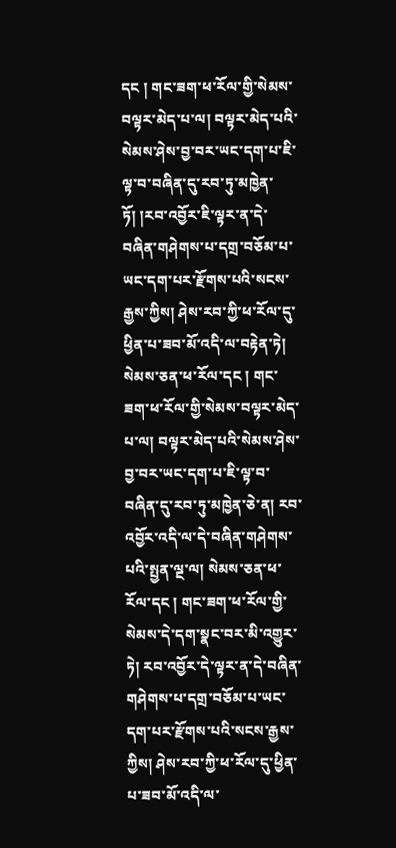དང ། གང་ཟག་ཕ་རོལ་གྱི་སེམས་བལྟར་མེད་པ་ལ། བལྟར་མེད་པའི་སེམས་ཤེས་བྱ་བར་ཡང་དག་པ་ཇི་ལྟ་བ་བཞིན་དུ་རབ་ཏུ་མཁྱེན་ཏོ། །རབ་འབྱོར་ཇི་ལྟར་ན་དེ་བཞིན་གཤེགས་པ་དགྲ་བཅོམ་པ་ཡང་དག་པར་རྫོགས་པའི་སངས་རྒྱས་ཀྱིས། ཤེས་རབ་ཀྱི་ཕ་རོལ་དུ་ཕྱིན་པ་ཟབ་མོ་འདི་ལ་བརྟེན་ཏེ། སེམས་ཅན་ཕ་རོལ་དང ། གང་ཟག་ཕ་རོལ་གྱི་སེམས་བལྟར་མེད་པ་ལ། བལྟར་མེད་པའི་སེམས་ཤེས་བྱ་བར་ཡང་དག་པ་ཇི་ལྟ་བ་བཞིན་དུ་རབ་ཏུ་མཁྱེན་ཅེ་ན། རབ་འབྱོར་འདི་ལ་དེ་བཞིན་གཤེགས་པའི་སྤྱན་ལྔ་ལ། སེམས་ཅན་ཕ་རོལ་དང ། གང་ཟག་ཕ་རོལ་གྱི་སེམས་དེ་དག་སྣང་བར་མི་འགྱུར་ཏེ། རབ་འབྱོར་དེ་ལྟར་ན་དེ་བཞིན་གཤེགས་པ་དགྲ་བཅོམ་པ་ཡང་དག་པར་རྫོགས་པའི་སངས་རྒྱས་ཀྱིས། ཤེས་རབ་ཀྱི་ཕ་རོལ་དུ་ཕྱིན་པ་ཟབ་མོ་འདི་ལ་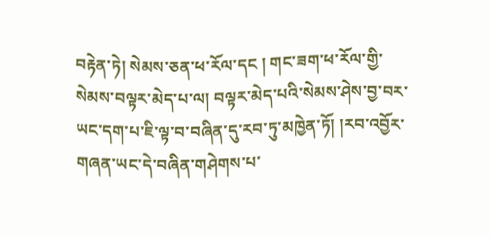བརྟེན་ཏེ། སེམས་ཅན་ཕ་རོལ་དང ། གང་ཟག་ཕ་རོལ་གྱི་སེམས་བལྟར་མེད་པ་ལ། བལྟར་མེད་པའི་སེམས་ཤེས་བྱ་བར་ཡང་དག་པ་ཇི་ལྟ་བ་བཞིན་དུ་རབ་ཏུ་མཁྱེན་ཏོ། །རབ་འབྱོར་གཞན་ཡང་དེ་བཞིན་གཤེགས་པ་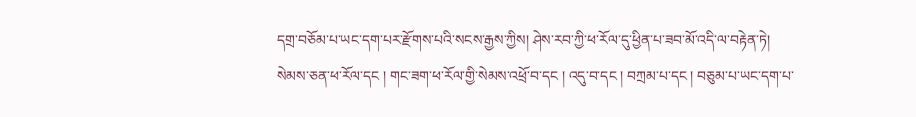དགྲ་བཅོམ་པ་ཡང་དག་པར་རྫོགས་པའི་སངས་རྒྱས་ཀྱིས། ཤེས་རབ་ཀྱི་ཕ་རོལ་དུ་ཕྱིན་པ་ཟབ་མོ་འདི་ལ་བརྟེན་ཏེ། སེམས་ཅན་ཕ་རོལ་དང ། གང་ཟག་ཕ་རོལ་གྱི་སེམས་འཕྲོ་བ་དང ། འདུ་བ་དང ། བཀྲམ་པ་དང ། བཅུམ་པ་ཡང་དག་པ་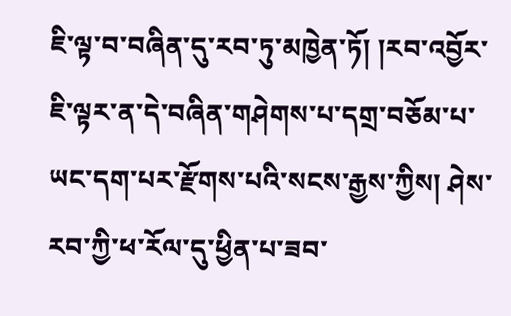ཇི་ལྟ་བ་བཞིན་དུ་རབ་ཏུ་མཁྱེན་ཏོ། །རབ་འབྱོར་ཇི་ལྟར་ན་དེ་བཞིན་གཤེགས་པ་དགྲ་བཅོམ་པ་ཡང་དག་པར་རྫོགས་པའི་སངས་རྒྱས་ཀྱིས། ཤེས་རབ་ཀྱི་ཕ་རོལ་དུ་ཕྱིན་པ་ཟབ་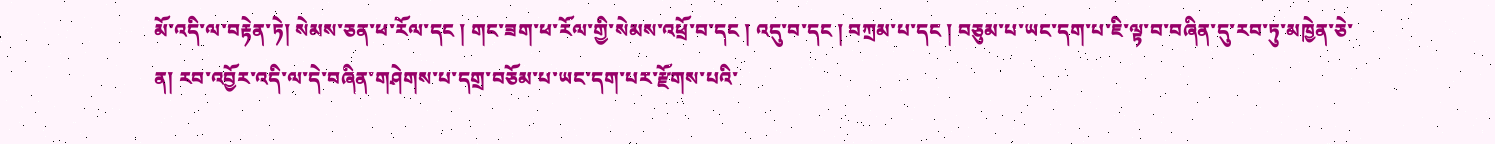མོ་འདི་ལ་བརྟེན་ཏེ། སེམས་ཅན་ཕ་རོལ་དང ། གང་ཟག་ཕ་རོལ་གྱི་སེམས་འཕྲོ་བ་དང ། འདུ་བ་དང ། བཀྲམ་པ་དང ། བཅུམ་པ་ཡང་དག་པ་ཇི་ལྟ་བ་བཞིན་དུ་རབ་ཏུ་མཁྱེན་ཅེ་ན། རབ་འབྱོར་འདི་ལ་དེ་བཞིན་གཤེགས་པ་དགྲ་བཅོམ་པ་ཡང་དག་པར་རྫོགས་པའི་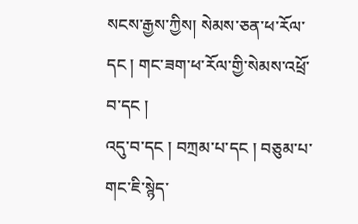སངས་རྒྱས་ཀྱིས། སེམས་ཅན་ཕ་རོལ་དང ། གང་ཟག་ཕ་རོལ་གྱི་སེམས་འཕྲོ་བ་དང །
འདུ་བ་དང ། བཀྲམ་པ་དང ། བཅུམ་པ་གང་ཇི་སྙེད་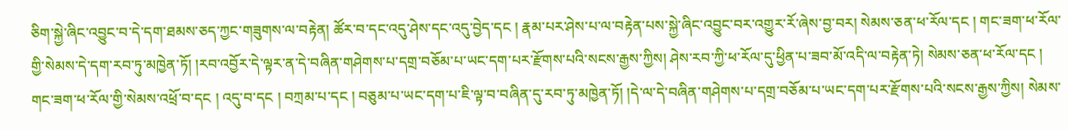ཅིག་སྐྱེ་ཞིང་འབྱུང་བ་དེ་དག་ཐམས་ཅད་ཀྱང་གཟུགས་ལ་བརྟེན། ཚོར་བ་དང་འདུ་ཤེས་དང་འདུ་བྱེད་དང ། རྣམ་པར་ཤེས་པ་ལ་བརྟེན་པས་སྐྱེ་ཞིང་འབྱུང་བར་འགྱུར་རོ་ཞེས་བྱ་བར། སེམས་ཅན་ཕ་རོལ་དང ། གང་ཟག་ཕ་རོལ་གྱི་སེམས་དེ་དག་རབ་ཏུ་མཁྱེན་ཏོ། །རབ་འབྱོར་དེ་ལྟར་ན་དེ་བཞིན་གཤེགས་པ་དགྲ་བཅོམ་པ་ཡང་དག་པར་རྫོགས་པའི་སངས་རྒྱས་ཀྱིས། ཤེས་རབ་ཀྱི་ཕ་རོལ་དུ་ཕྱིན་པ་ཟབ་མོ་འདི་ལ་བརྟེན་ཏེ། སེམས་ཅན་ཕ་རོལ་དང ། གང་ཟག་ཕ་རོལ་གྱི་སེམས་འཕྲོ་བ་དང ། འདུ་བ་དང ། བཀྲམ་པ་དང ། བཅུམ་པ་ཡང་དག་པ་ཇི་ལྟ་བ་བཞིན་དུ་རབ་ཏུ་མཁྱེན་ཏོ། །དེ་ལ་དེ་བཞིན་གཤེགས་པ་དགྲ་བཅོམ་པ་ཡང་དག་པར་རྫོགས་པའི་སངས་རྒྱས་ཀྱིས། སེམས་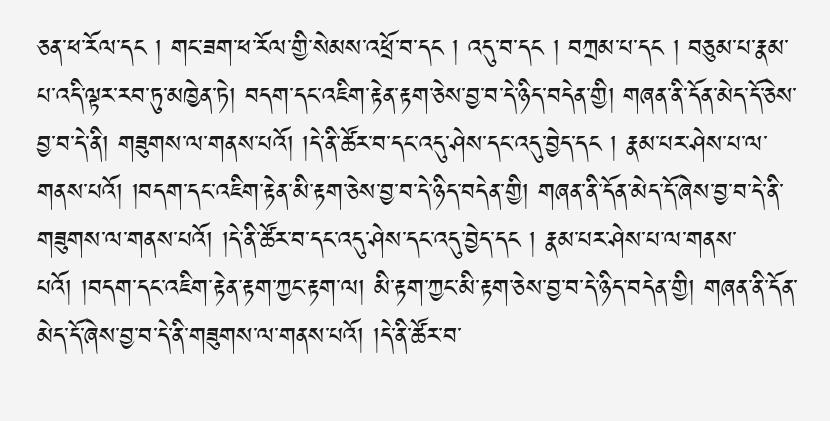ཅན་ཕ་རོལ་དང ། གང་ཟག་ཕ་རོལ་གྱི་སེམས་འཕྲོ་བ་དང ། འདུ་བ་དང ། བཀྲམ་པ་དང ། བཅུམ་པ་རྣམ་པ་འདི་ལྟར་རབ་ཏུ་མཁྱེན་ཏེ། བདག་དང་འཇིག་རྟེན་རྟག་ཅེས་བྱ་བ་དེ་ཉིད་བདེན་གྱི། གཞན་ནི་དོན་མེད་དོ་ཅེས་བྱ་བ་དེ་ནི། གཟུགས་ལ་གནས་པའོ། །དེ་ནི་ཚོར་བ་དང་འདུ་ཤེས་དང་འདུ་བྱེད་དང ། རྣམ་པར་ཤེས་པ་ལ་གནས་པའོ། །བདག་དང་འཇིག་རྟེན་མི་རྟག་ཅེས་བྱ་བ་དེ་ཉིད་བདེན་གྱི། གཞན་ནི་དོན་མེད་དོ་ཞེས་བྱ་བ་དེ་ནི་གཟུགས་ལ་གནས་པའོ། །དེ་ནི་ཚོར་བ་དང་འདུ་ཤེས་དང་འདུ་བྱེད་དང ། རྣམ་པར་ཤེས་པ་ལ་གནས་པའོ། །བདག་དང་འཇིག་རྟེན་རྟག་ཀྱང་རྟག་ལ། མི་རྟག་ཀྱང་མི་རྟག་ཅེས་བྱ་བ་དེ་ཉིད་བདེན་གྱི། གཞན་ནི་དོན་མེད་དོ་ཞེས་བྱ་བ་དེ་ནི་གཟུགས་ལ་གནས་པའོ། །དེ་ནི་ཚོར་བ་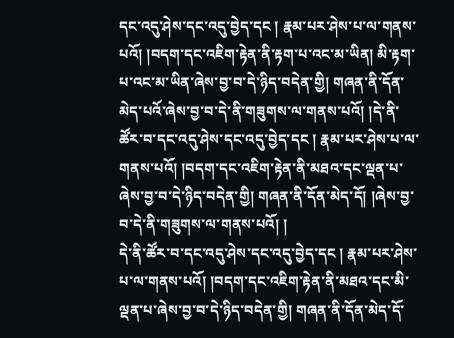དང་འདུ་ཤེས་དང་འདུ་བྱེད་དང ། རྣམ་པར་ཤེས་པ་ལ་གནས་པའོ། །བདག་དང་འཇིག་རྟེན་ནི་རྟག་པ་འང་མ་ཡིན། མི་རྟག་པ་འང་མ་ཡིན་ཞེས་བྱ་བ་དེ་ཉིད་བདེན་གྱི། གཞན་ནི་དོན་མེད་པའོ་ཞེས་བྱ་བ་དེ་ནི་གཟུགས་ལ་གནས་པའོ། །དེ་ནི་ཚོར་བ་དང་འདུ་ཤེས་དང་འདུ་བྱེད་དང ། རྣམ་པར་ཤེས་པ་ལ་གནས་པའོ། །བདག་དང་འཇིག་རྟེན་ནི་མཐའ་དང་ལྡན་པ་ཞེས་བྱ་བ་དེ་ཉིད་བདེན་གྱི། གཞན་ནི་དོན་མེད་དོ། །ཞེས་བྱ་བ་དེ་ནི་གཟུགས་ལ་གནས་པའོ། །
དེ་ནི་ཚོར་བ་དང་འདུ་ཤེས་དང་འདུ་བྱེད་དང ། རྣམ་པར་ཤེས་པ་ལ་གནས་པའོ། །བདག་དང་འཇིག་རྟེན་ནི་མཐའ་དང་མི་ལྡན་པ་ཞེས་བྱ་བ་དེ་ཉིད་བདེན་གྱི། གཞན་ནི་དོན་མེད་དོ་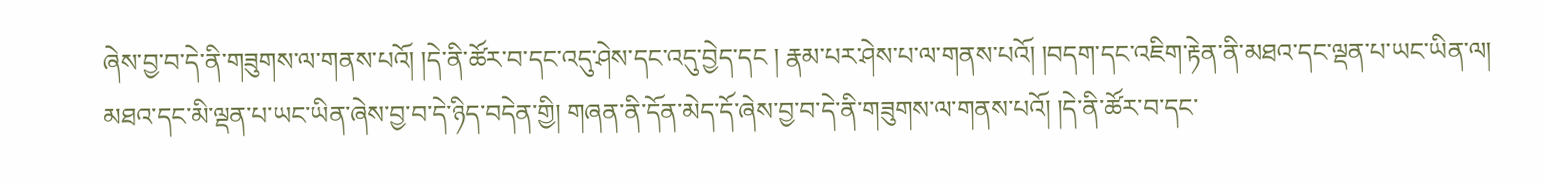ཞེས་བྱ་བ་དེ་ནི་གཟུགས་ལ་གནས་པའོ། །དེ་ནི་ཚོར་བ་དང་འདུ་ཤེས་དང་འདུ་བྱེད་དང ། རྣམ་པར་ཤེས་པ་ལ་གནས་པའོ། །བདག་དང་འཇིག་རྟེན་ནི་མཐའ་དང་ལྡན་པ་ཡང་ཡིན་ལ། མཐའ་དང་མི་ལྡན་པ་ཡང་ཡིན་ཞེས་བྱ་བ་དེ་ཉིད་བདེན་གྱི། གཞན་ནི་དོན་མེད་དོ་ཞེས་བྱ་བ་དེ་ནི་གཟུགས་ལ་གནས་པའོ། །དེ་ནི་ཚོར་བ་དང་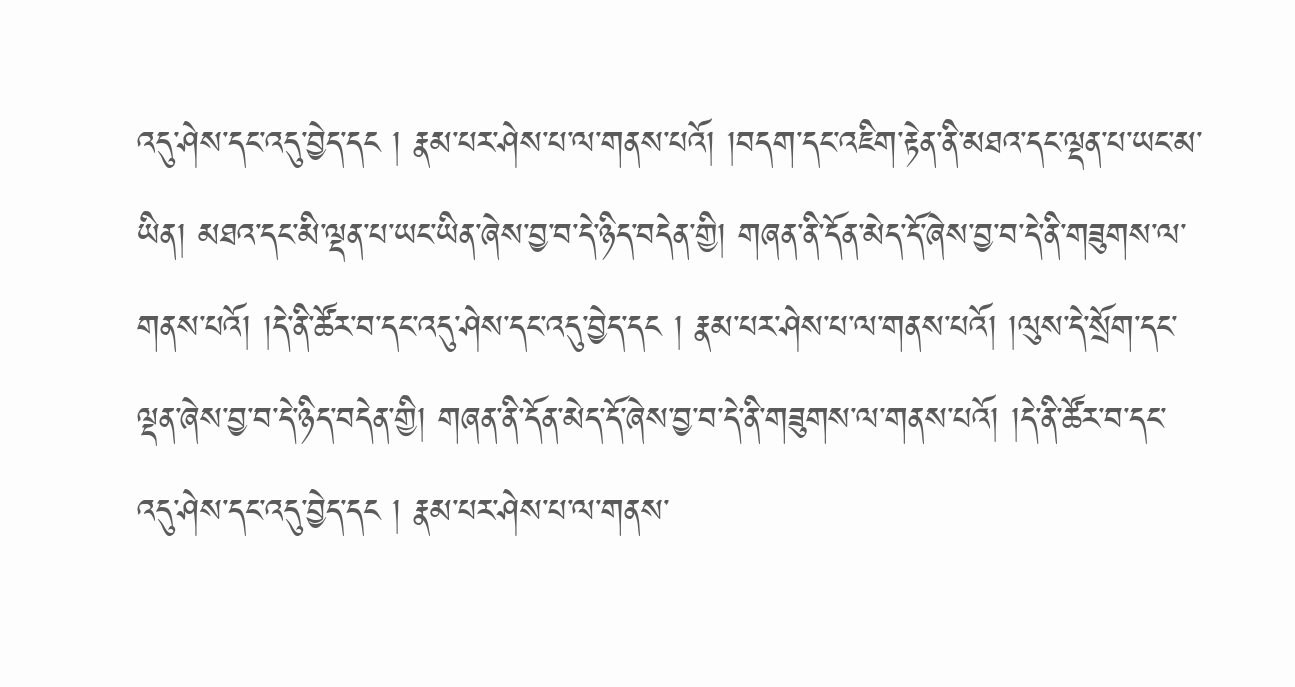འདུ་ཤེས་དང་འདུ་བྱེད་དང ། རྣམ་པར་ཤེས་པ་ལ་གནས་པའོ། །བདག་དང་འཇིག་རྟེན་ནི་མཐའ་དང་ལྡན་པ་ཡང་མ་ཡིན། མཐའ་དང་མི་ལྡན་པ་ཡང་ཡིན་ཞེས་བྱ་བ་དེ་ཉིད་བདེན་གྱི། གཞན་ནི་དོན་མེད་དོ་ཞེས་བྱ་བ་དེ་ནི་གཟུགས་ལ་གནས་པའོ། །དེ་ནི་ཚོར་བ་དང་འདུ་ཤེས་དང་འདུ་བྱེད་དང ། རྣམ་པར་ཤེས་པ་ལ་གནས་པའོ། །ལུས་དེ་སྲོག་དང་ལྡན་ཞེས་བྱ་བ་དེ་ཉིད་བདེན་གྱི། གཞན་ནི་དོན་མེད་དོ་ཞེས་བྱ་བ་དེ་ནི་གཟུགས་ལ་གནས་པའོ། །དེ་ནི་ཚོར་བ་དང་འདུ་ཤེས་དང་འདུ་བྱེད་དང ། རྣམ་པར་ཤེས་པ་ལ་གནས་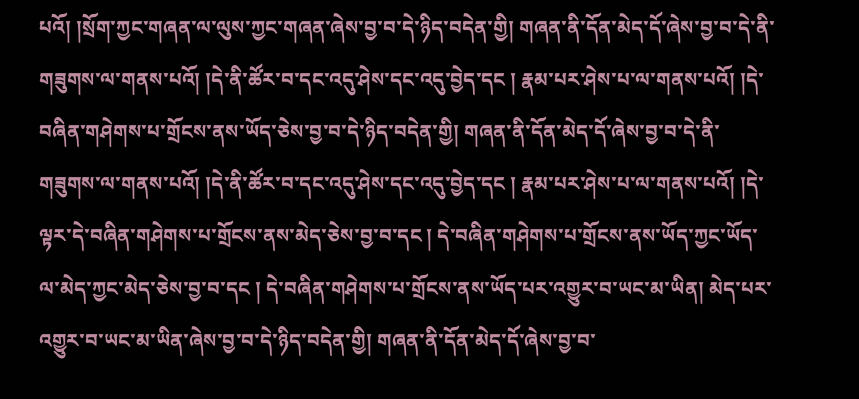པའོ། །སྲོག་ཀྱང་གཞན་ལ་ལུས་ཀྱང་གཞན་ཞེས་བྱ་བ་དེ་ཉིད་བདེན་གྱི། གཞན་ནི་དོན་མེད་དོ་ཞེས་བྱ་བ་དེ་ནི་གཟུགས་ལ་གནས་པའོ། །དེ་ནི་ཚོར་བ་དང་འདུ་ཤེས་དང་འདུ་བྱེད་དང ། རྣམ་པར་ཤེས་པ་ལ་གནས་པའོ། །དེ་བཞིན་གཤེགས་པ་གྲོངས་ནས་ཡོད་ཅེས་བྱ་བ་དེ་ཉིད་བདེན་གྱི། གཞན་ནི་དོན་མེད་དོ་ཞེས་བྱ་བ་དེ་ནི་གཟུགས་ལ་གནས་པའོ། །དེ་ནི་ཚོར་བ་དང་འདུ་ཤེས་དང་འདུ་བྱེད་དང ། རྣམ་པར་ཤེས་པ་ལ་གནས་པའོ། །དེ་ལྟར་དེ་བཞིན་གཤེགས་པ་གྲོངས་ནས་མེད་ཅེས་བྱ་བ་དང ། དེ་བཞིན་གཤེགས་པ་གྲོངས་ནས་ཡོད་ཀྱང་ཡོད་ལ་མེད་ཀྱང་མེད་ཅེས་བྱ་བ་དང ། དེ་བཞིན་གཤེགས་པ་གྲོངས་ནས་ཡོད་པར་འགྱུར་བ་ཡང་མ་ཡིན། མེད་པར་འགྱུར་བ་ཡང་མ་ཡིན་ཞེས་བྱ་བ་དེ་ཉིད་བདེན་གྱི། གཞན་ནི་དོན་མེད་དོ་ཞེས་བྱ་བ་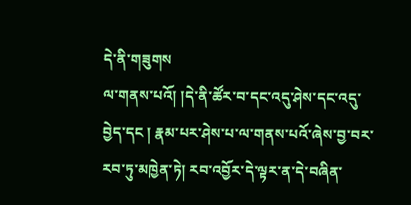དེ་ནི་གཟུགས
ལ་གནས་པའོ། །དེ་ནི་ཚོར་བ་དང་འདུ་ཤེས་དང་འདུ་བྱེད་དང ། རྣམ་པར་ཤེས་པ་ལ་གནས་པའོ་ཞེས་བྱ་བར་རབ་ཏུ་མཁྱེན་ཏེ། རབ་འབྱོར་དེ་ལྟར་ན་དེ་བཞིན་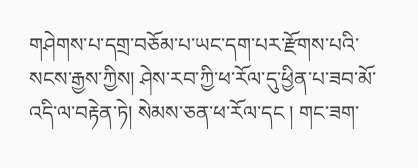གཤེགས་པ་དགྲ་བཅོམ་པ་ཡང་དག་པར་རྫོགས་པའི་སངས་རྒྱས་ཀྱིས། ཤེས་རབ་ཀྱི་ཕ་རོལ་དུ་ཕྱིན་པ་ཟབ་མོ་འདི་ལ་བརྟེན་ཏེ། སེམས་ཅན་ཕ་རོལ་དང ། གང་ཟག་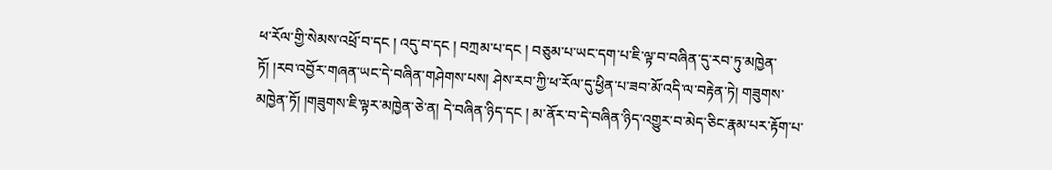ཕ་རོལ་གྱི་སེམས་འཕྲོ་བ་དང ། འདུ་བ་དང ། བཀྲམ་པ་དང ། བཅུམ་པ་ཡང་དག་པ་ཇི་ལྟ་བ་བཞིན་དུ་རབ་ཏུ་མཁྱེན་ཏོ། །རབ་འབྱོར་གཞན་ཡང་དེ་བཞིན་གཤེགས་པས། ཤེས་རབ་ཀྱི་ཕ་རོལ་དུ་ཕྱིན་པ་ཟབ་མོ་འདི་ལ་བརྟེན་ཏེ། གཟུགས་མཁྱེན་ཏོ། །གཟུགས་ཇི་ལྟར་མཁྱེན་ཅེ་ན། དེ་བཞིན་ཉིད་དང ། མ་ནོར་བ་དེ་བཞིན་ཉིད་འགྱུར་བ་མེད་ཅིང་རྣམ་པར་རྟོག་པ་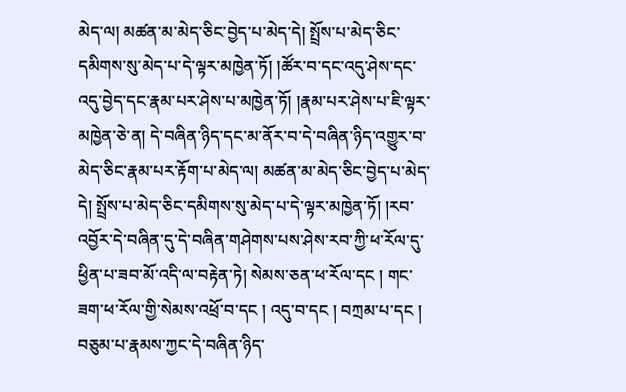མེད་ལ། མཚན་མ་མེད་ཅིང་བྱེད་པ་མེད་དེ། སྤྲོས་པ་མེད་ཅིང་དམིགས་སུ་མེད་པ་དེ་ལྟར་མཁྱེན་ཏོ། །ཚོར་བ་དང་འདུ་ཤེས་དང་འདུ་བྱེད་དང་རྣམ་པར་ཤེས་པ་མཁྱེན་ཏོ། །རྣམ་པར་ཤེས་པ་ཇི་ལྟར་མཁྱེན་ཅེ་ན། དེ་བཞིན་ཉིད་དང་མ་ནོར་བ་དེ་བཞིན་ཉིད་འགྱུར་བ་མེད་ཅིང་རྣམ་པར་རྟོག་པ་མེད་ལ། མཚན་མ་མེད་ཅིང་བྱེད་པ་མེད་དེ། སྤྲོས་པ་མེད་ཅིང་དམིགས་སུ་མེད་པ་དེ་ལྟར་མཁྱེན་ཏོ། །རབ་འབྱོར་དེ་བཞིན་དུ་དེ་བཞིན་གཤེགས་པས་ཤེས་རབ་ཀྱི་ཕ་རོལ་དུ་ཕྱིན་པ་ཟབ་མོ་འདི་ལ་བརྟེན་ཏེ། སེམས་ཅན་ཕ་རོལ་དང ། གང་ཟག་ཕ་རོལ་གྱི་སེམས་འཕྲོ་བ་དང ། འདུ་བ་དང ། བཀྲམ་པ་དང ། བཅུམ་པ་རྣམས་ཀྱང་དེ་བཞིན་ཉིད་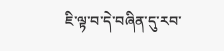ཇི་ལྟ་བ་དེ་བཞིན་དུ་རབ་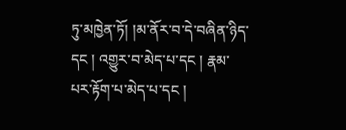ཏུ་མཁྱེན་ཏོ། །མ་ནོར་བ་དེ་བཞིན་ཉིད་དང ། འགྱུར་བ་མེད་པ་དང ། རྣམ་པར་རྟོག་པ་མེད་པ་དང །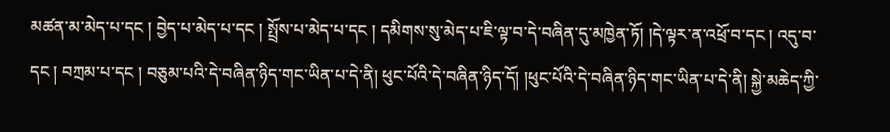མཚན་མ་མེད་པ་དང ། བྱེད་པ་མེད་པ་དང ། སྤྲོས་པ་མེད་པ་དང ། དམིགས་སུ་མེད་པ་ཇི་ལྟ་བ་དེ་བཞིན་དུ་མཁྱེན་ཏོ། །དེ་ལྟར་ན་འཕྲོ་བ་དང ། འདུ་བ་དང ། བཀྲམ་པ་དང ། བཅུམ་པའི་དེ་བཞིན་ཉིད་གང་ཡིན་པ་དེ་ནི། ཕུང་པོའི་དེ་བཞིན་ཉིད་དོ། །ཕུང་པོའི་དེ་བཞིན་ཉིད་གང་ཡིན་པ་དེ་ནི། སྐྱེ་མཆེད་ཀྱི་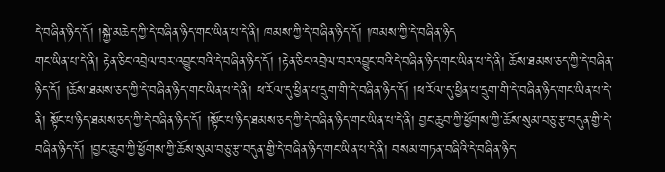དེ་བཞིན་ཉིད་དོ། །སྐྱེ་མཆེད་ཀྱི་དེ་བཞིན་ཉིད་གང་ཡིན་པ་དེ་ནི། ཁམས་ཀྱི་དེ་བཞིན་ཉིད་དོ། །ཁམས་ཀྱི་དེ་བཞིན་ཉིད
གང་ཡིན་པ་དེ་ནི། རྟེན་ཅིང་འབྲེལ་བར་འབྱུང་བའི་དེ་བཞིན་ཉིད་དོ། །རྟེན་ཅིང་འབྲེལ་བར་འབྱུང་བའི་དེ་བཞིན་ཉིད་གང་ཡིན་པ་དེ་ནི། ཆོས་ཐམས་ཅད་ཀྱི་དེ་བཞིན་ཉིད་དོ། །ཆོས་ཐམས་ཅད་ཀྱི་དེ་བཞིན་ཉིད་གང་ཡིན་པ་དེ་ནི། ཕ་རོལ་དུ་ཕྱིན་པ་དྲུག་གི་དེ་བཞིན་ཉིད་དོ། །ཕ་རོལ་དུ་ཕྱིན་པ་དྲུག་གི་དེ་བཞིན་ཉིད་གང་ཡིན་པ་དེ་ནི། སྟོང་པ་ཉིད་ཐམས་ཅད་ཀྱི་དེ་བཞིན་ཉིད་དོ། །སྟོང་པ་ཉིད་ཐམས་ཅད་ཀྱི་དེ་བཞིན་ཉིད་གང་ཡིན་པ་དེ་ནི། བྱང་ཆུབ་ཀྱི་ཕྱོགས་ཀྱི་ཆོས་སུམ་བཅུ་རྩ་བདུན་གྱི་དེ་བཞིན་ཉིད་དོ། །བྱང་ཆུབ་ཀྱི་ཕྱོགས་ཀྱི་ཆོས་སུམ་བཅུ་རྩ་བདུན་གྱི་དེ་བཞིན་ཉིད་གང་ཡིན་པ་དེ་ནི། བསམ་གཏན་བཞིའི་དེ་བཞིན་ཉིད་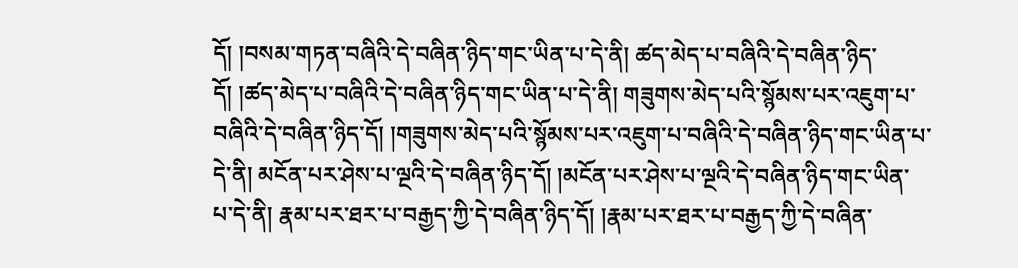དོ། །བསམ་གཏན་བཞིའི་དེ་བཞིན་ཉིད་གང་ཡིན་པ་དེ་ནི། ཚད་མེད་པ་བཞིའི་དེ་བཞིན་ཉིད་དོ། །ཚད་མེད་པ་བཞིའི་དེ་བཞིན་ཉིད་གང་ཡིན་པ་དེ་ནི། གཟུགས་མེད་པའི་སྙོམས་པར་འཇུག་པ་བཞིའི་དེ་བཞིན་ཉིད་དོ། །གཟུགས་མེད་པའི་སྙོམས་པར་འཇུག་པ་བཞིའི་དེ་བཞིན་ཉིད་གང་ཡིན་པ་དེ་ནི། མངོན་པར་ཤེས་པ་ལྔའི་དེ་བཞིན་ཉིད་དོ། །མངོན་པར་ཤེས་པ་ལྔའི་དེ་བཞིན་ཉིད་གང་ཡིན་པ་དེ་ནི། རྣམ་པར་ཐར་པ་བརྒྱད་ཀྱི་དེ་བཞིན་ཉིད་དོ། །རྣམ་པར་ཐར་པ་བརྒྱད་ཀྱི་དེ་བཞིན་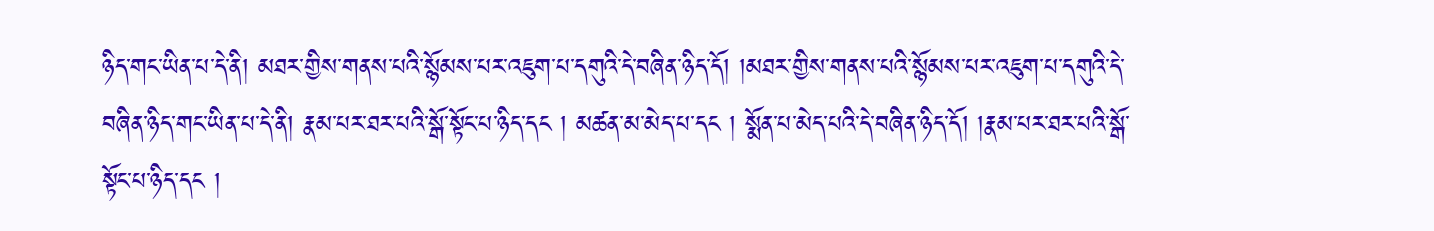ཉིད་གང་ཡིན་པ་དེ་ནི། མཐར་གྱིས་གནས་པའི་སྙོམས་པར་འཇུག་པ་དགུའི་དེ་བཞིན་ཉིད་དོ། །མཐར་གྱིས་གནས་པའི་སྙོམས་པར་འཇུག་པ་དགུའི་དེ་བཞིན་ཉིད་གང་ཡིན་པ་དེ་ནི། རྣམ་པར་ཐར་པའི་སྒོ་སྟོང་པ་ཉིད་དང ། མཚན་མ་མེད་པ་དང ། སྨོན་པ་མེད་པའི་དེ་བཞིན་ཉིད་དོ། །རྣམ་པར་ཐར་པའི་སྒོ་སྟོང་པ་ཉིད་དང །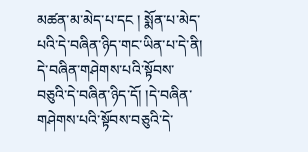མཚན་མ་མེད་པ་དང ། སྨོན་པ་མེད་པའི་དེ་བཞིན་ཉིད་གང་ཡིན་པ་དེ་ནི། དེ་བཞིན་གཤེགས་པའི་སྟོབས་བཅུའི་དེ་བཞིན་ཉིད་དོ། །དེ་བཞིན་གཤེགས་པའི་སྟོབས་བཅུའི་དེ་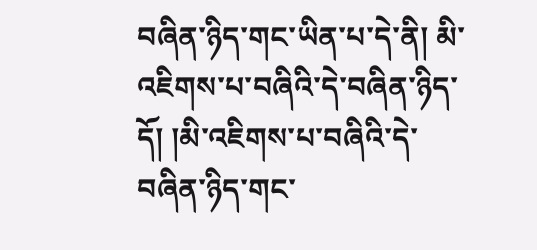བཞིན་ཉིད་གང་ཡིན་པ་དེ་ནི། མི་འཇིགས་པ་བཞིའི་དེ་བཞིན་ཉིད་དོ། །མི་འཇིགས་པ་བཞིའི་དེ་བཞིན་ཉིད་གང་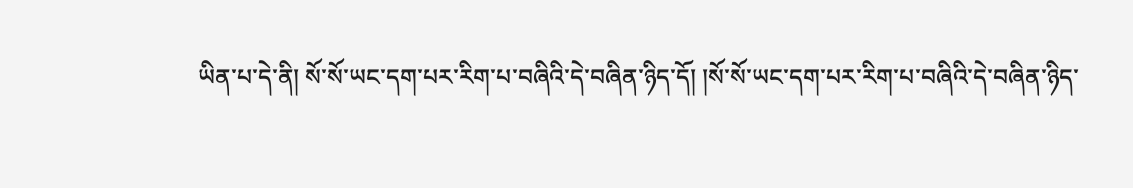ཡིན་པ་དེ་ནི། སོ་སོ་ཡང་དག་པར་རིག་པ་བཞིའི་དེ་བཞིན་ཉིད་དོ། །སོ་སོ་ཡང་དག་པར་རིག་པ་བཞིའི་དེ་བཞིན་ཉིད་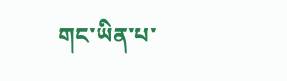གང་ཡིན་པ་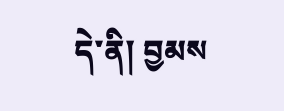དེ་ནི། བྱམས